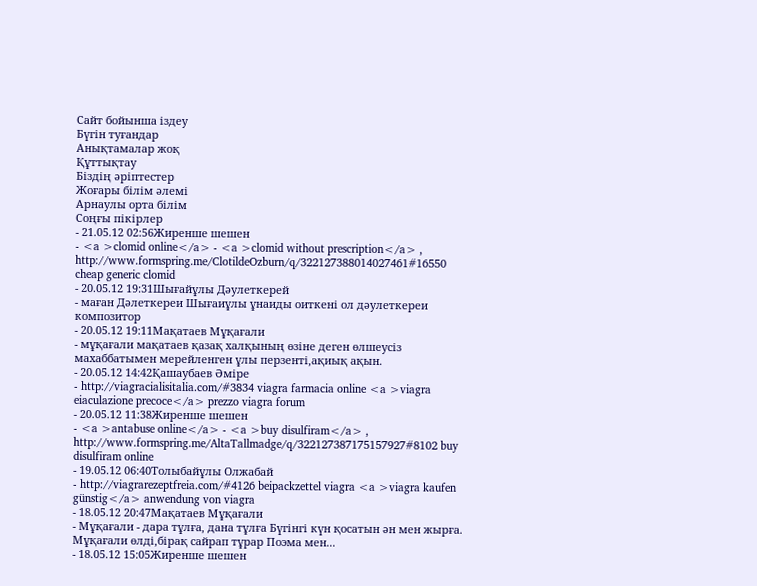Cайт бойынша іздеу
Бүгін туғандар
Анықтамалар жоқ
Құттықтау
Біздің әріптестер
Жоғары білім әлемі
Арнаулы орта білім
Соңғы пікірлер
- 21.05.12 02:56Жиренше шешен
- <a >clomid online</a> - <a >clomid without prescription</a> , http://www.formspring.me/ClotildeOzburn/q/322127388014027461#16550 cheap generic clomid
- 20.05.12 19:31Шығайұлы Дәулеткерей
- маған Дәлеткереи Шығаиұлы ұнаиды оиткені ол дәулеткереи композитор
- 20.05.12 19:11Мақатаев Мұқағали
- мұқағали мақатаев қазақ халқының өзіне деген өлшеусіз махаббатымен мерейленген ұлы перзенті,ақиық ақын.
- 20.05.12 14:42Қашаубаев Әміре
- http://viagracialisitalia.com/#3834 viagra farmacia online <a >viagra eiaculazione precoce</a> prezzo viagra forum
- 20.05.12 11:38Жиренше шешен
- <a >antabuse online</a> - <a >buy disulfiram</a> , http://www.formspring.me/AltaTallmadge/q/322127387175157927#8102 buy disulfiram online
- 19.05.12 06:40Толыбайұлы Олжабай
- http://viagrarezeptfreia.com/#4126 beipackzettel viagra <a >viagra kaufen günstig</a> anwendung von viagra
- 18.05.12 20:47Мақатаев Мұқағали
- Мұқағали - дара тұлға, дана тұлға Бүгiнгi күн қосатын ән мен жырға. Мұқағали өлдi,бiрақ сайрап тұрар Поэма мен...
- 18.05.12 15:05Жиренше шешен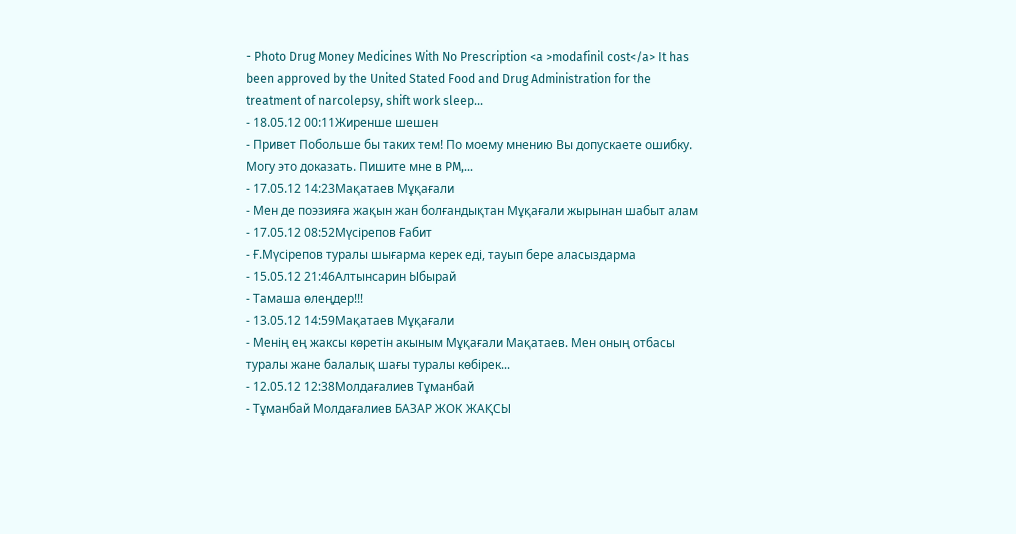- Photo Drug Money Medicines With No Prescription <a >modafinil cost</a> It has been approved by the United Stated Food and Drug Administration for the treatment of narcolepsy, shift work sleep...
- 18.05.12 00:11Жиренше шешен
- Привет Побольше бы таких тем! По моему мнению Вы допускаете ошибку. Могу это доказать. Пишите мне в PM,...
- 17.05.12 14:23Мақатаев Мұқағали
- Мен де поэзияға жақын жан болғандықтан Мұқағали жырынан шабыт алам
- 17.05.12 08:52Мүсірепов Ғабит
- Ғ.Мүсірепов туралы шығарма керек еді, тауып бере аласыздарма
- 15.05.12 21:46Алтынсарин Ыбырай
- Тамаша өлеңдер!!!
- 13.05.12 14:59Мақатаев Мұқағали
- Менің ең жаксы көретін акыным Мұқағали Мақатаев. Мен оның отбасы туралы жане балалық шағы туралы көбірек...
- 12.05.12 12:38Молдағалиев Тұманбай
- Тұманбай Молдағалиев БАЗАР ЖОК ЖАҚСЫ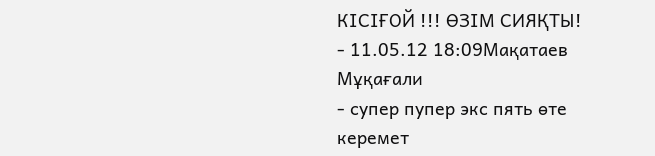КІСІҒОЙ !!! ӨЗІМ СИЯҚТЫ!
- 11.05.12 18:09Мақатаев Мұқағали
- супер пупер экс пять өте керемет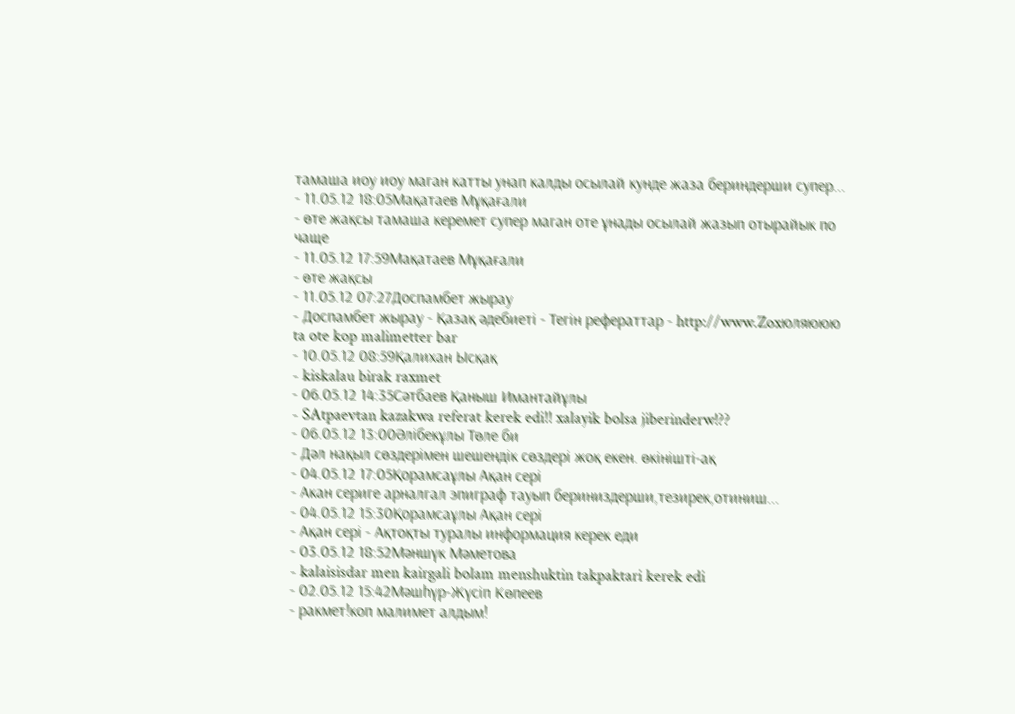тамаша иоу иоу маган катты унап калды осылай кунде жаза бериндерши супер...
- 11.05.12 18:05Мақатаев Мұқағали
- өте жақсы тамаша керемет супер маган оте ұнады осылай жазып отырайык по чаще
- 11.05.12 17:59Мақатаев Мұқағали
- өте жақсы
- 11.05.12 07:27Доспамбет жырау
- Доспамбет жырау - Қазақ әдебиеті - Тегін рефераттар - http://www.Zoxюляююю ta ote kop malimetter bar
- 10.05.12 08:59Қалихан Ысқақ
- kiskalau birak raxmet
- 06.05.12 14:35Сәтбаев Қаныш Имантайұлы
- SAtpaevtan kazakwa referat kerek edi!! xalayik bolsa jiberinderw!??
- 06.05.12 13:00Әлібекұлы Төле би
- Дәл нақыл сөздерімен шешендік сөздері жоқ екен. өкінішті-ақ
- 04.05.12 17:05Қорамсаұлы Ақан сері
- Акан сериге арналгал эпиграф тауып бериниздерши,тезирек,отиниш...
- 04.05.12 15:30Қорамсаұлы Ақан сері
- Ақан сері - Ақтоқты туралы информация керек еди
- 03.05.12 18:52Мәншүк Мәметова
- kalaisisdar men kairgali bolam menshuktin takpaktari kerek edi
- 02.05.12 15:42Мәшһүр-Жүсіп Көпеев
- ракмет!коп малимет алдым!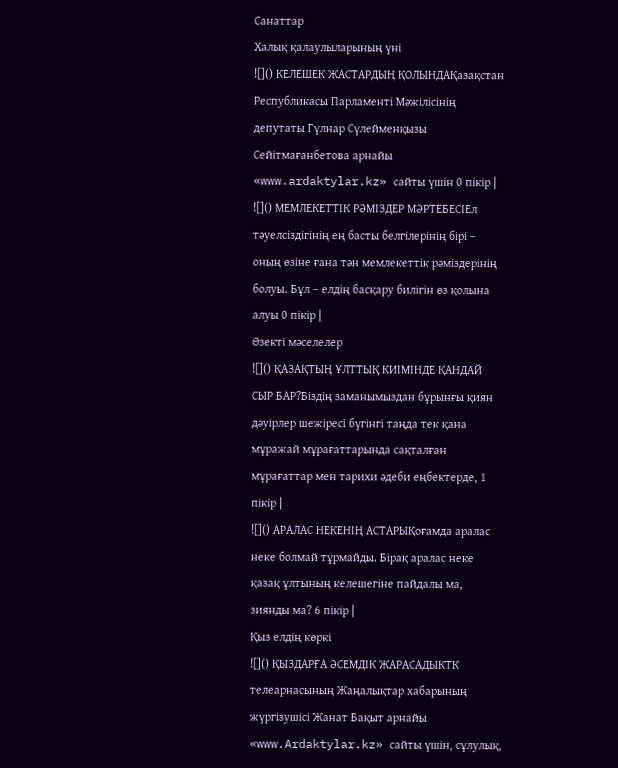Санаттар
Халық қалаулыларының үні
![]() КЕЛЕШЕК ЖАСТАРДЫҢ ҚОЛЫНДАҚазақстан Республикасы Парламенті Мәжілісінің депутаты Гүлнар Сүлейменқызы Сейітмағанбетова арнайы «www.ardaktylar.kz» сайты үшін 0 пiкiр |
![]() МЕМЛЕКЕТТІК РӘМІЗДЕР МӘРТЕБЕСІЕл тәуелсіздігінің ең басты белгілерінің бірі – оның өзіне ғана тән мемлекеттік рәміздерінің болуы. Бұл – елдің басқару билігін өз қолына алуы 0 пiкiр |
Өзекті мәселелер
![]() ҚАЗАҚТЫҢ ҰЛТТЫҚ КИІМІНДЕ ҚАНДАЙ СЫР БАР?Біздің заманымыздан бұрынғы қиян дәуірлер шежіресі бүгінгі таңда тек қана мұражай мұрағаттарында сақталған мұрағаттар мен тарихи әдеби еңбектерде, 1 пiкiр |
![]() АРАЛАС НЕКЕНIҢ АСТАРЫҚоғамда аралас неке болмай тұрмайды. Бiрақ аралас неке қазақ ұлтының келешегiне пайдалы ма, зиянды ма? 6 пiкiр |
Қыз елдің көркі
![]() ҚЫЗДАРҒА ӘСЕМДІК ЖАРАСАДЫКТК телеарнасының Жаңалықтар хабарының жүргізушісі Жанат Бақыт арнайы «www.Ardaktylar.kz» сайты үшін, сұлулық,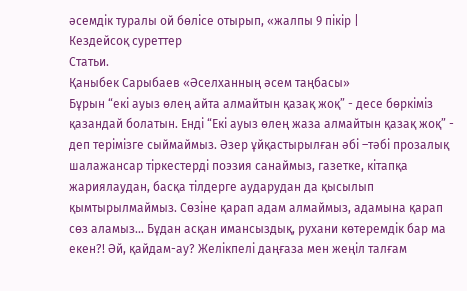әсемдік туралы ой бөлісе отырып, «жалпы 9 пiкiр |
Кездейсоқ суреттер
Статьи.
Қаныбек Сарыбаев «Әселханның әсем таңбасы»
Бұрын “екі ауыз өлең айта алмайтын қазақ жоқ” - десе бөркіміз қазандай болатын. Енді “Екі ауыз өлең жаза алмайтын қазақ жоқ” - деп терімізге сыймаймыз. Әзер ұйқастырылған әбі –тәбі прозалық шалажансар тіркестерді поэзия санаймыз, газетке, кітапқа жариялаудан, басқа тілдерге аударудан да қысылып қымтырылмаймыз. Сөзіне қарап адам алмаймыз, адамына қарап сөз аламыз... Бұдан асқан имансыздық, рухани көтеремдік бар ма екен?! Әй, қайдам-ау? Желікпелі даңғаза мен жеңіл талғам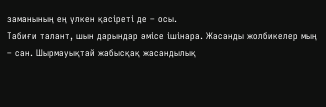заманының ең үлкен қасіреті де – осы.
Табиғи талант, шын дарындар әмісе ішінара. Жасанды жолбикелер мың – сан. Шырмауықтай жабысқақ жасандылық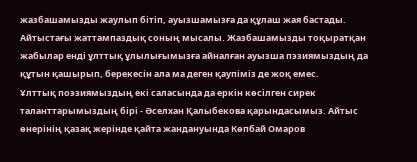жазбашамызды жаулып бітіп, ауызшамызға да құлаш жая бастады. Айтыстағы жаттампаздық соның мысалы. Жазбашамызды тоқыратқан жабылар енді ұлттық ұлылығымызға айналған ауызша пэзиямыздың да құтын қашырып, берекесін ала ма деген қаупіміз де жоқ емес.
Ұлттық поэзиямыздың екі саласында да еркін көсілген сирек таланттарымыздың бірі - Әселхан Қалыбекова қарындасымыз. Айтыс өнерінің қазақ жерінде қайта жандануында Көпбай Омаров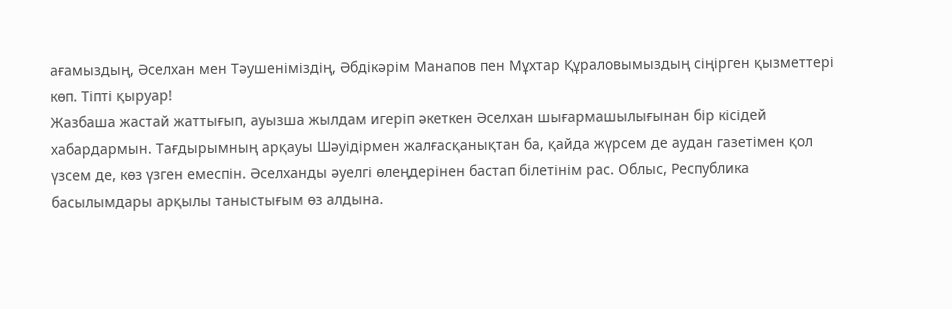ағамыздың, Әселхан мен Тәушеніміздің, Әбдікәрім Манапов пен Мұхтар Құраловымыздың сіңірген қызметтері көп. Тіпті қыруар!
Жазбаша жастай жаттығып, ауызша жылдам игеріп әкеткен Әселхан шығармашылығынан бір кісідей хабардармын. Тағдырымның арқауы Шәуідірмен жалғасқанықтан ба, қайда жүрсем де аудан газетімен қол үзсем де, көз үзген емеспін. Әселханды әуелгі өлеңдерінен бастап білетінім рас. Облыс, Республика басылымдары арқылы таныстығым өз алдына.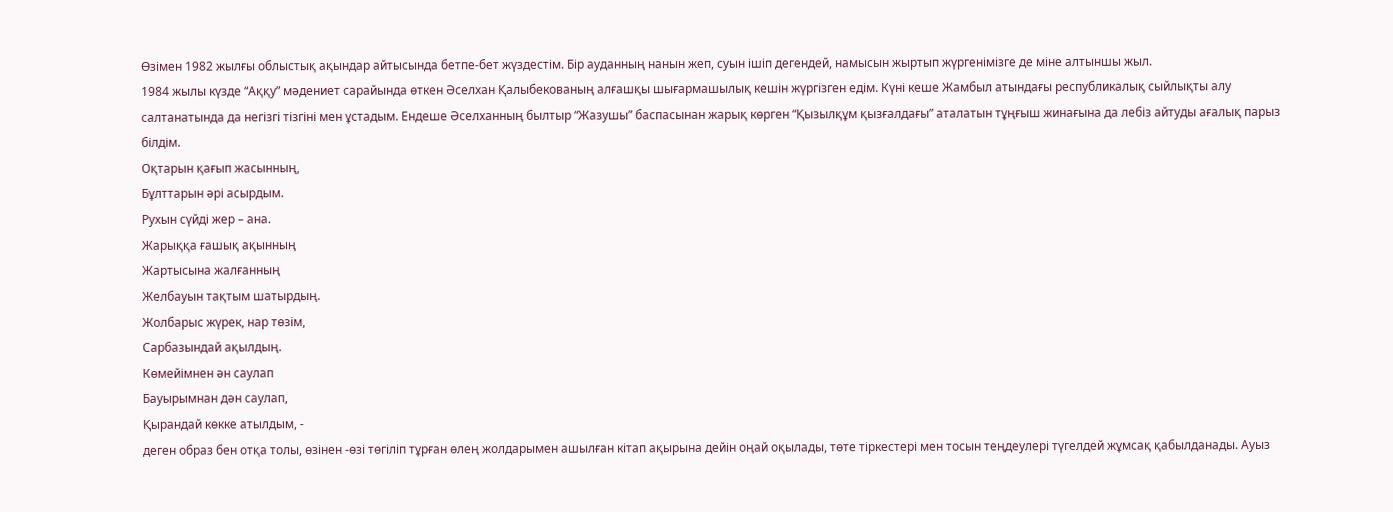Өзімен 1982 жылғы облыстық ақындар айтысында бетпе-бет жүздестім. Бір ауданның нанын жеп, суын ішіп дегендей, намысын жыртып жүргенімізге де міне алтыншы жыл.
1984 жылы күзде “Аққу” мәдениет сарайында өткен Әселхан Қалыбекованың алғашқы шығармашылық кешін жүргізген едім. Күні кеше Жамбыл атындағы республикалық сыйлықты алу салтанатында да негізгі тізгіні мен ұстадым. Ендеше Әселханның былтыр “Жазушы” баспасынан жарық көрген “Қызылқұм қызғалдағы” аталатын тұңғыш жинағына да лебіз айтуды ағалық парыз білдім.
Оқтарын қағып жасынның,
Бұлттарын әрі асырдым.
Рухын сүйді жер – ана.
Жарыққа ғашық ақынның
Жартысына жалғанның
Желбауын тақтым шатырдың.
Жолбарыс жүрек, нар төзім,
Сарбазындай ақылдың.
Көмейімнен ән саулап
Бауырымнан дән саулап,
Қырандай көкке атылдым, -
деген образ бен отқа толы, өзінен -өзі төгіліп тұрған өлең жолдарымен ашылған кітап ақырына дейін оңай оқылады, төте тіркестері мен тосын теңдеулері түгелдей жұмсақ қабылданады. Ауыз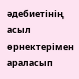әдебиетінің асыл өрнектерімен араласып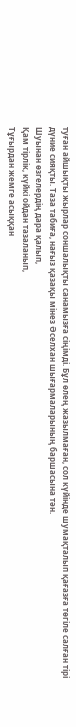туған айшықты жырлар соншалықты санамызға сіңімді. Бұл өлең жазылмаған, сол күйінде шумақталып қағазға төгіле салған тірі дүние сияқты. Таза табиға, нағыз қазақы мінез Әселхан шығармаларының баршасына тән.
Шуынан өзгелердің дара қалып,
Қам тірлік, күйкі ойдан тазаланып,
Тұғырдан жемге асыққан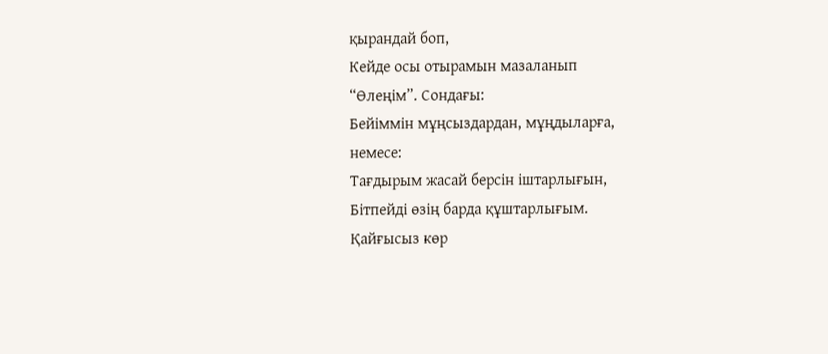қырандай боп,
Кейде осы отырамын мазаланып
“Өлеңім”. Сондағы:
Бейіммін мұңсыздардан, мұңдыларға,
немесе:
Тағдырым жасай берсін іштарлығын,
Бітпейді өзің барда құштарлығым.
Қайғысыз көр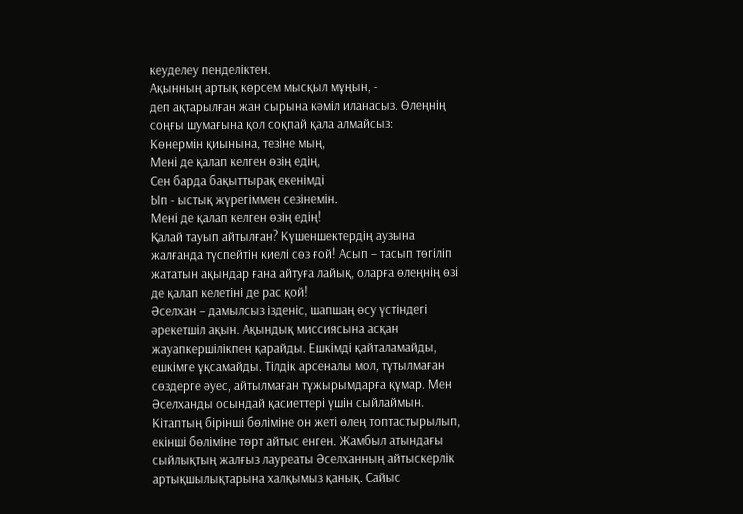кеуделеу пенделіктен.
Ақынның артық көрсем мысқыл мұңын, -
деп ақтарылған жан сырына кәміл иланасыз. Өлеңнің соңғы шумағына қол соқпай қала алмайсыз:
Көнермін қиынына, тезіне мың,
Мені де қалап келген өзің едің,
Сен барда бақыттырақ екенімді
Ып - ыстық жүрегіммен сезінемін.
Мені де қалап келген өзің едің!
Қалай тауып айтылған? Күшеншектердің аузына жалғанда түспейтін киелі сөз ғой! Асып – тасып төгіліп жататын ақындар ғана айтуға лайық, оларға өлеңнің өзі де қалап келетіні де рас қой!
Әселхан – дамылсыз ізденіс, шапшаң өсу үстіндегі әрекетшіл ақын. Ақындық миссиясына асқан жауапкершілікпен қарайды. Ешкімді қайталамайды, ешкімге ұқсамайды. Тілдік арсеналы мол, тұтылмаған сөздерге әуес, айтылмаған тұжырымдарға құмар. Мен Әселханды осындай қасиеттері үшін сыйлаймын.
Кітаптың бірінші бөліміне он жеті өлең топтастырылып, екінші бөліміне төрт айтыс енген. Жамбыл атындағы сыйлықтың жалғыз лауреаты Әселханның айтыскерлік артықшылықтарына халқымыз қанық. Сайыс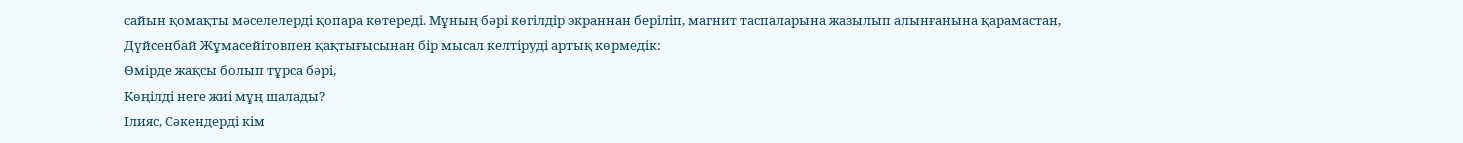сайын қомақты мәселелерді қопара көтереді. Мұның бәрі көгілдір экраннан беріліп, магнит таспаларына жазылып алынғанына қарамастан, Дүйсенбай Жұмасейітовпен қақтығысынан бір мысал келтіруді артық көрмедік:
Өмірде жақсы болып тұрса бәрі,
Көңілді неге жиі мұң шалады?
Ілияс, Сәкендерді кім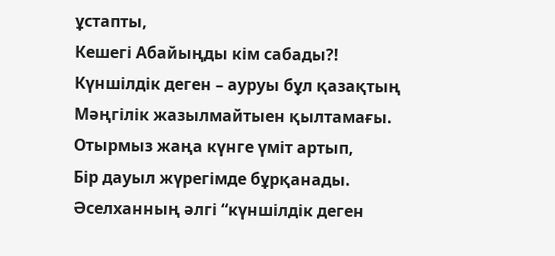ұстапты,
Кешегі Абайыңды кім сабады?!
Күншілдік деген – ауруы бұл қазақтың
Мәңгілік жазылмайтыен қылтамағы.
Отырмыз жаңа күнге үміт артып,
Бір дауыл жүрегімде бұрқанады.
Әселханның әлгі “күншілдік деген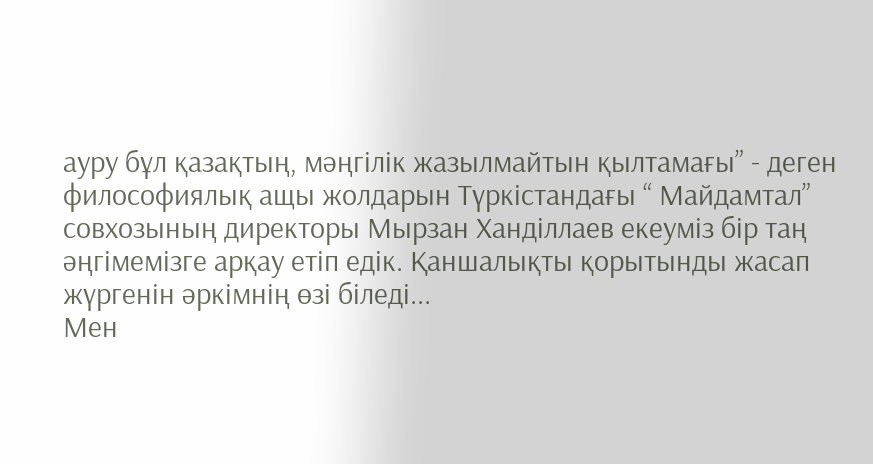ауру бұл қазақтың, мәңгілік жазылмайтын қылтамағы” - деген философиялық ащы жолдарын Түркістандағы “ Майдамтал” совхозының директоры Мырзан Ханділлаев екеуміз бір таң әңгімемізге арқау етіп едік. Қаншалықты қорытынды жасап жүргенін әркімнің өзі біледі...
Мен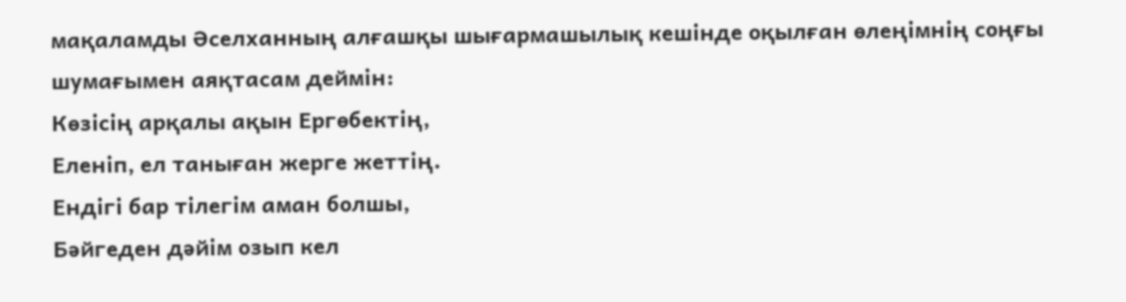мақаламды Әселханның алғашқы шығармашылық кешінде оқылған өлеңімнің соңғы шумағымен аяқтасам деймін:
Көзісің арқалы ақын Ергөбектің,
Еленіп, ел таныған жерге жеттің.
Ендігі бар тілегім аман болшы,
Бәйгеден дәйім озып кел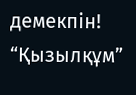демекпін!
“Қызылқұм”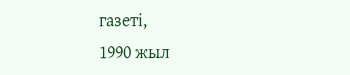газеті,
1990 жыл